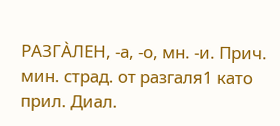РАЗГА̀ЛЕН, -а, -о, мн. -и. Прич. мин. страд. от разгаля1 като прил. Диал.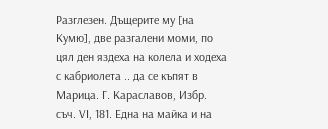Разглезен. Дъщерите му [на Кумю], две разгалени моми, по цял ден яздеха на колела и ходеха с кабриолета .. да се къпят в Марица. Г. Караславов, Избр. съч. VІ, 181. Една на майка и на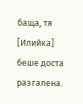баща, тя [Илийка] беше доста разгалена.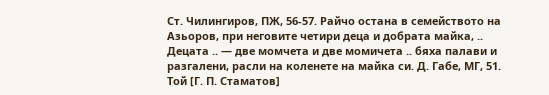Ст. Чилингиров, ПЖ, 56-57. Райчо остана в семейството на Азьоров, при неговите четири деца и добрата майка, .. Децата .. — две момчета и две момичета .. бяха палави и разгалени, расли на коленете на майка си. Д. Габе, МГ, 51. Той [Г. П. Стаматов]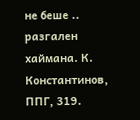не беше .. разгален хаймана. К. Константинов, ППГ, 319.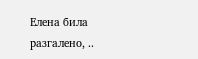Елена била разгалено, ..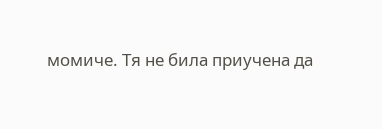момиче. Тя не била приучена да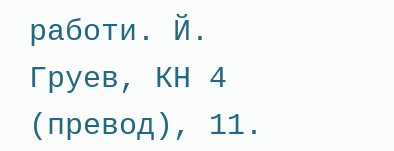работи. Й. Груев, КН 4 (превод), 11.